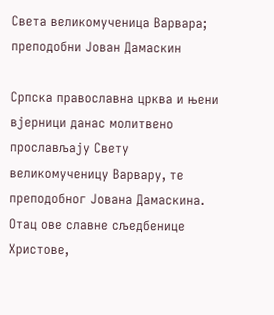Света великомученица Варвара; преподобни Јован Дамаскин

Српска православна црква и њени вјерници данас молитвено прослављају Свету великомученицу Варвару, те преподобног Јована Дамаскина.
Отац ове славне сљедбенице Христове,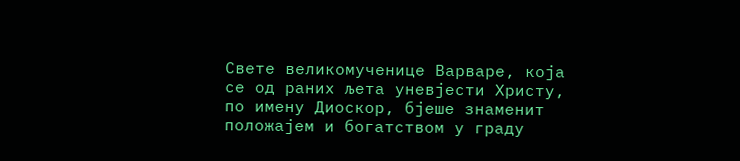Свете великомученице Варваре, која се од раних љета уневјести Христу, по имену Диоскор, бјеше знаменит положајем и богатством у граду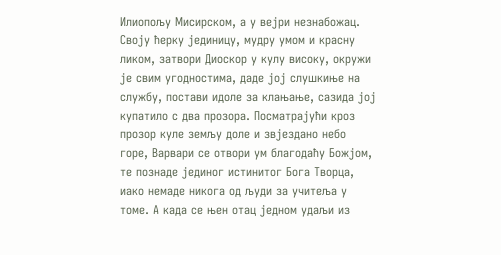Илиопољу Мисирском, а у вејри незнабожац.
Своју ћерку јединицу, мудру умом и красну ликом, затвори Диоскор у кулу високу, окружи је свим угодностима, даде јој слушкиње на службу, постави идоле за клањање, сазида јој купатило с два прозора. Посматрајући кроз прозор куле земљу доле и звјездано небо горе, Варвари се отвори ум благодаћу Божјом, те познаде јединог истинитог Бога Творца, иако немаде никога од људи за учитеља у томе. А када се њен отац једном удаљи из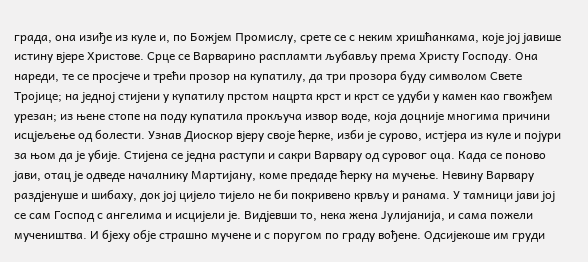града, она изиђе из куле и, по Божјем Промислу, срете се с неким хришћанкама, које јој јавише истину вјере Христове. Срце се Варварино распламти љубављу према Христу Господу. Она нареди, те се просјече и трећи прозор на купатилу, да три прозора буду символом Свете Тројице; на једној стијени у купатилу прстом нацрта крст и крст се удуби у камен као гвожђем урезан; из њене стопе на поду купатила прокључа извор воде, која доцније многима причини исцјељење од болести. Узнав Диоскор вјеру своје ћерке, изби је сурово, истјера из куле и појури за њом да је убије. Стијена се једна раступи и сакри Варвару од суровог оца. Када се поново јави, отац је одведе началнику Мартијану, коме предаде ћерку на мучење. Невину Варвару раздјенуше и шибаху, док јој цијело тијело не би покривено крвљу и ранама. У тамници јави јој се сам Господ с ангелима и исцијели је. Видјевши то, нека жена Јулијанија, и сама пожели мучеништва. И бјеху обје страшно мучене и с поругом по граду вођене. Одсијекоше им груди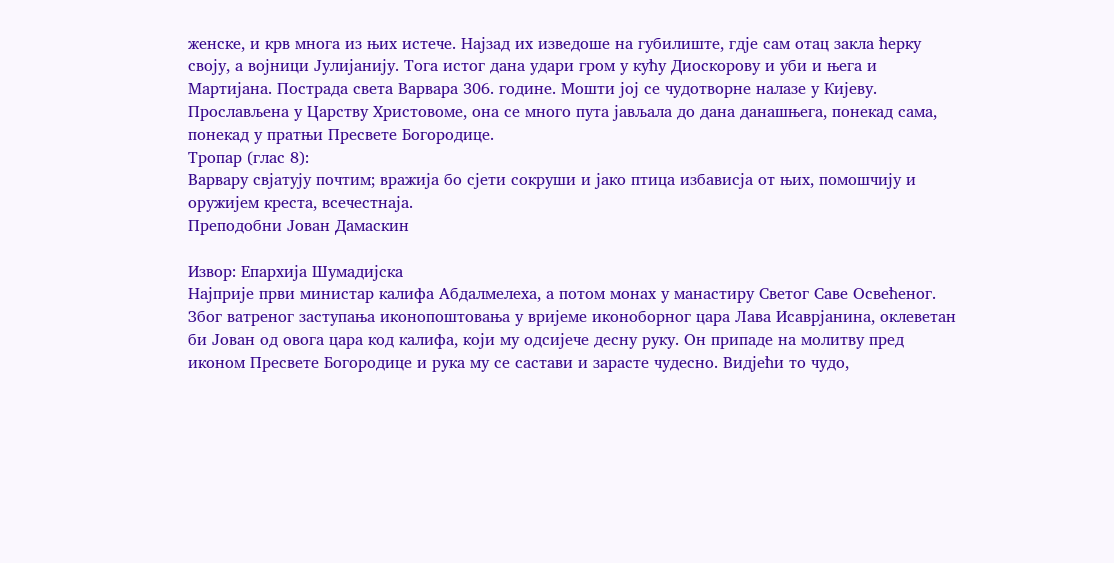женске, и крв многа из њих истече. Најзад их изведоше на губилиште, гдје сам отац закла ћерку своју, а војници Јулијанију. Тога истог дана удари гром у кућу Диоскорову и уби и њега и Мартијана. Пострада света Варвара 306. године. Мошти јој се чудотворне налазе у Кијеву. Прослављена у Царству Христовоме, она се много пута јављала до дана данашњега, понекад сама, понекад у пратњи Пресвете Богородице.
Тропар (глас 8):
Варвару свјатују почтим; вражија бо сјети сокруши и јако птица избависја от њих, помошчију и оружијем креста, всечестнаја.
Преподобни Јован Дамаскин

Извор: Епархија Шумадијска
Најприје први министар калифа Абдалмелеха, а потом монах у манастиру Светог Саве Освећеног. Због ватреног заступања иконопоштовања у вријеме иконоборног цара Лава Исаврјанина, оклеветан би Јован од овога цара код калифа, који му одсијече десну руку. Он припаде на молитву пред иконом Пресвете Богородице и рука му се састави и зарасте чудесно. Видјећи то чудо,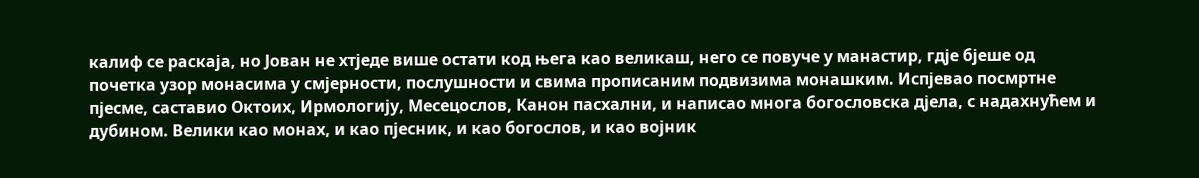калиф се раскаја, но Јован не хтједе више остати код њега као великаш, него се повуче у манастир, гдје бјеше од почетка узор монасима у смјерности, послушности и свима прописаним подвизима монашким. Испјевао посмртне пјесме, саставио Октоих, Ирмологију, Месецослов, Канон пасхални, и написао многа богословска дјела, с надахнућем и дубином. Велики као монах, и као пјесник, и као богослов, и као војник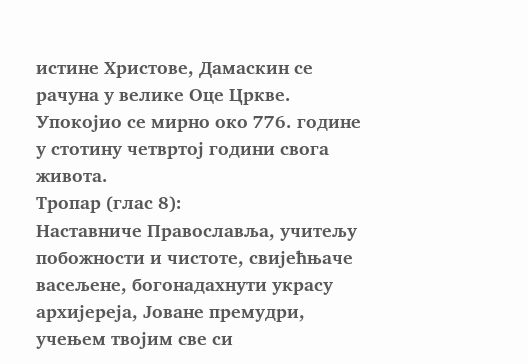истине Христове, Дамаскин се рачуна у велике Оце Цркве. Упокојио се мирно око 776. године у стотину четвртој години свога живота.
Тропар (глас 8):
Наставниче Православља, учитељу побожности и чистоте, свијећњаче васељене, богонадахнути украсу архијереја, Јоване премудри, учењем твојим све си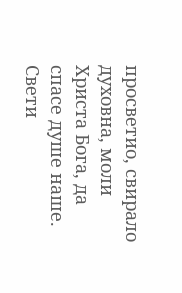просветио, свирало духовна, моли Христа Бога, да спасе душе наше.
Свети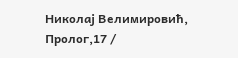Николај Велимировић, Пролог,17 /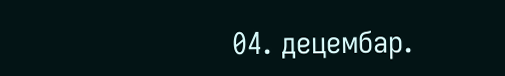04. децембар.